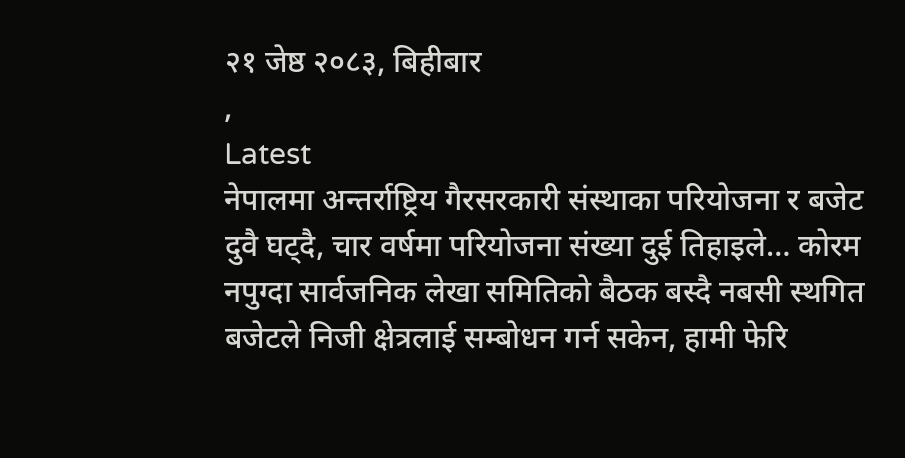२१ जेष्ठ २०८३, बिहीबार
,
Latest
नेपालमा अन्तर्राष्ट्रिय गैरसरकारी संस्थाका परियोजना र बजेट दुवै घट्दै, चार वर्षमा परियोजना संख्या दुई तिहाइले… कोरम नपुग्दा सार्वजनिक लेखा समितिको बैठक बस्दै नबसी स्थगित बजेटले निजी क्षेत्रलाई सम्बोधन गर्न सकेन, हामी फेरि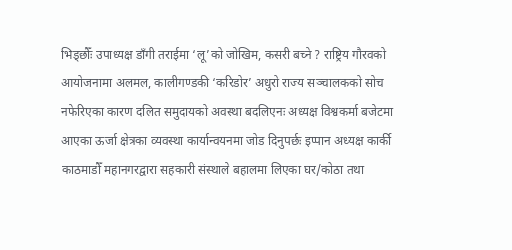भिड्छौँः उपाध्यक्ष डाँगी तराईमा ‘लू’को जोखिम, कसरी बच्ने ? राष्ट्रिय गौरवको आयोजनामा अलमल, कालीगण्डकी ‘करिडोर’ अधुरो राज्य सञ्चालकको सोच नफेरिएका कारण दलित समुदायको अवस्था बदलिएनः अध्यक्ष विश्वकर्मा बजेटमा आएका ऊर्जा क्षेत्रका व्यवस्था कार्यान्वयनमा जोड दिनुपर्छः इप्पान अध्यक्ष कार्की काठमाडौँ महानगरद्वारा सहकारी संस्थाले बहालमा लिएका घर/कोठा तथा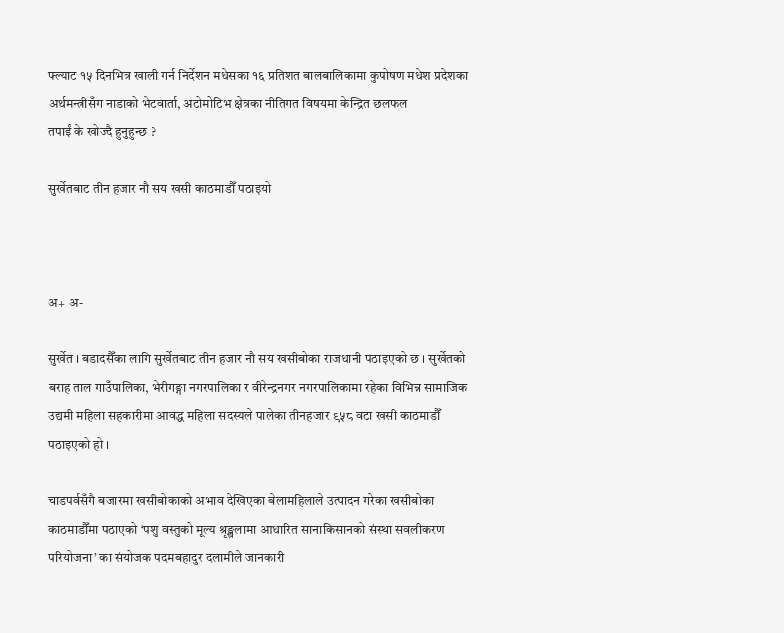फ्ल्याट १५ दिनभित्र खाली गर्न निर्देशन मधेसका १६ प्रतिशत बालबालिकामा कुपोषण मधेश प्रदेशका अर्थमन्त्रीसँग नाडाको भेटवार्ता, अटोमोटिभ क्षेत्रका नीतिगत विषयमा केन्द्रित छलफल
तपाईं के खोज्दै हुनुहुन्छ ?

सुर्खेतबाट तीन हजार नौ सय खसी काठमाडौँ पठाइयो



अ+ अ-

सुर्खेत । बडादसैँका लागि सुर्खेतबाट तीन हजार नौ सय खसीबोका राजधानी पठाइएको छ । सुर्खेतको बराह ताल गाउँपालिका, भेरीगङ्गा नगरपालिका र वीरेन्द्रनगर नगरपालिकामा रहेका विभिन्न सामाजिक उद्यमी महिला सहकारीमा आवद्ध महिला सदस्यले पालेका तीनहजार ९५८ वटा खसी काठमाडौँ पठाइएको हो ।

चाडपर्वसँगै बजारमा खसीबोकाको अभाव देखिएका बेलामहिलाले उत्पादन गरेका खसीबोका काठमाडौँमा पठाएको ‘पशु वस्तुको मूल्य श्रृङ्खलामा आधारित सानाकिसानको संस्था सवलीकरण परियोजना’ का संयोजक पदमबहादुर दलामीले जानकारी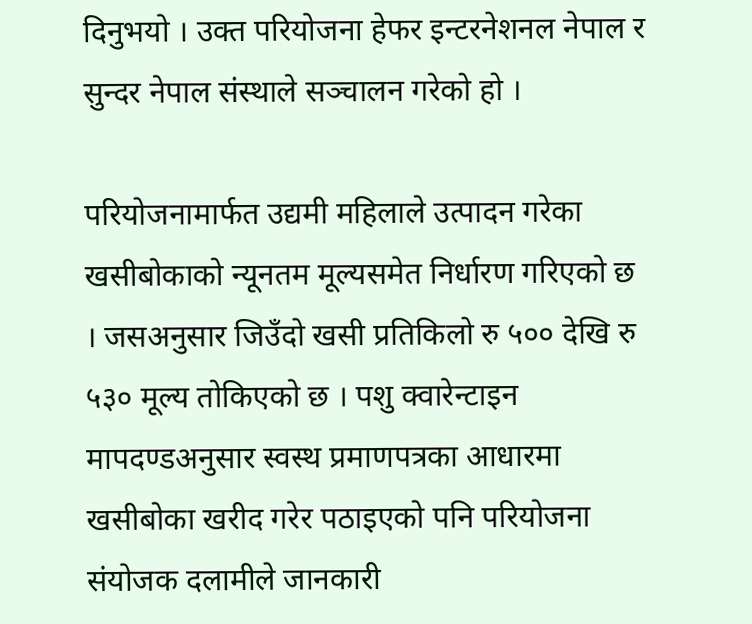दिनुभयो । उक्त परियोजना हेफर इन्टरनेशनल नेपाल र सुन्दर नेपाल संस्थाले सञ्चालन गरेको हो ।

परियोजनामार्फत उद्यमी महिलाले उत्पादन गरेका खसीबोकाको न्यूनतम मूल्यसमेत निर्धारण गरिएको छ । जसअनुसार जिउँदो खसी प्रतिकिलो रु ५०० देखि रु ५३० मूल्य तोकिएको छ । पशु क्वारेन्टाइन मापदण्डअनुसार स्वस्थ प्रमाणपत्रका आधारमा खसीबोका खरीद गरेर पठाइएको पनि परियोजना संयोजक दलामीले जानकारी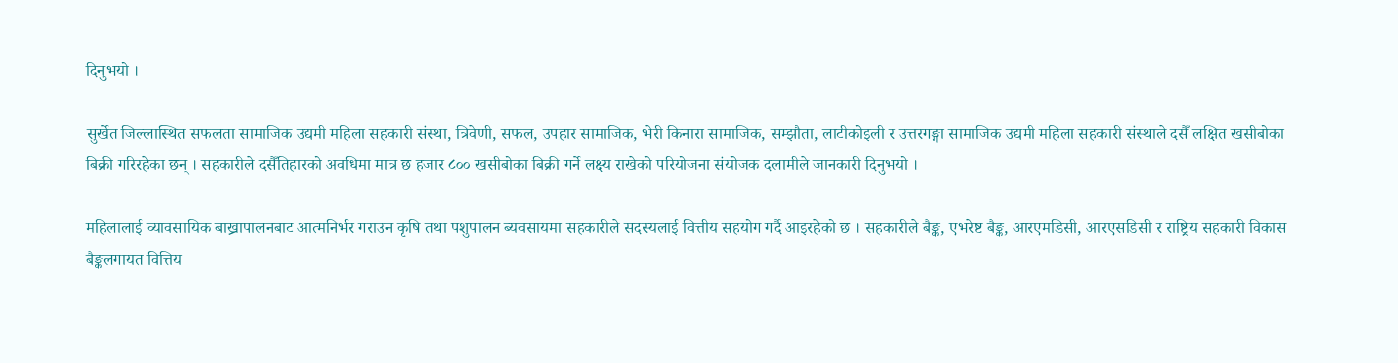दिनुभयो ।

सुर्खेत जिल्लास्थित सफलता सामाजिक उद्यमी महिला सहकारी संस्था, त्रिवेणी, सफल, उपहार सामाजिक, भेरी किनारा सामाजिक, सम्झौता, लाटीकोइली र उत्तरगङ्गा सामाजिक उद्यमी महिला सहकारी संस्थाले दसैँ लक्षित खसीबोका बिक्री गरिरहेका छन् । सहकारीले दसैँतिहारको अवधिमा मात्र छ हजार ८०० खसीबोका बिक्री गर्ने लक्ष्य राखेको परियोजना संयोजक दलामीले जानकारी दिनुभयो ।

महिलालाई व्यावसायिक बाख्रापालनबाट आत्मनिर्भर गराउन कृषि तथा पशुपालन ब्यवसायमा सहकारीले सदस्यलाई वित्तीय सहयोग गर्दै आइरहेको छ । सहकारीले बैङ्क, एभरेष्ट बैङ्क, आरएमडिसी, आरएसडिसी र राष्ट्रिय सहकारी विकास बैङ्कलगायत वित्तिय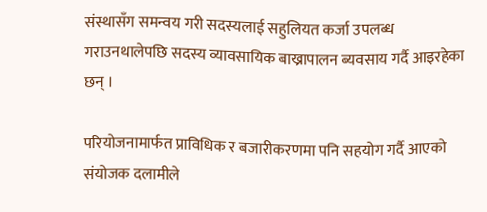संस्थासँग समन्वय गरी सदस्यलाई सहुलियत कर्जा उपलब्ध गराउनथालेपछि सदस्य व्यावसायिक बाख्रापालन ब्यवसाय गर्दै आइरहेका छन् ।

परियोजनामार्फत प्राविधिक र बजारीकरणमा पनि सहयोग गर्दै आएको संयोजक दलामीले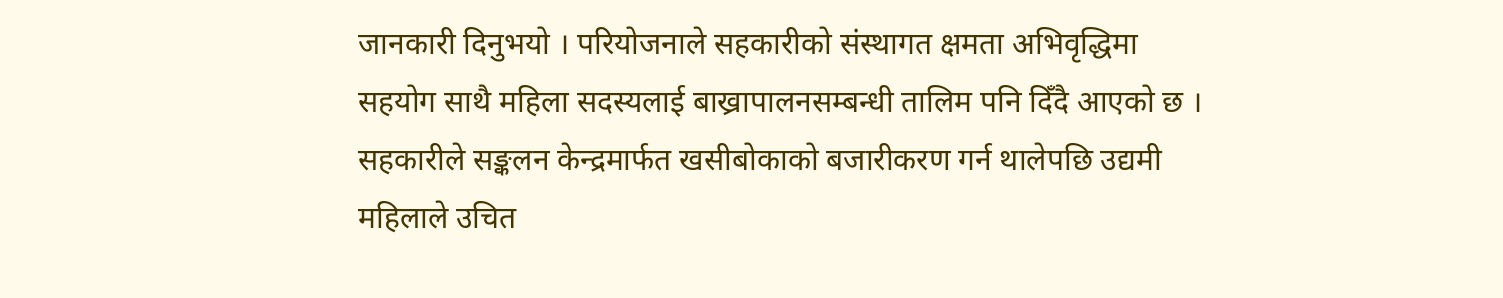जानकारी दिनुभयो । परियोजनाले सहकारीको संस्थागत क्षमता अभिवृद्धिमा सहयोग साथै महिला सदस्यलाई बाख्रापालनसम्बन्धी तालिम पनि दिँदै आएको छ । सहकारीले सङ्कलन केन्द्रमार्फत खसीबोकाको बजारीकरण गर्न थालेपछि उद्यमी महिलाले उचित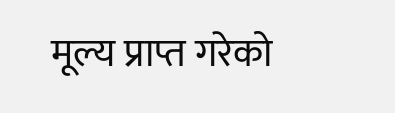मूल्य प्राप्त गरेको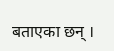बताएका छन् ।